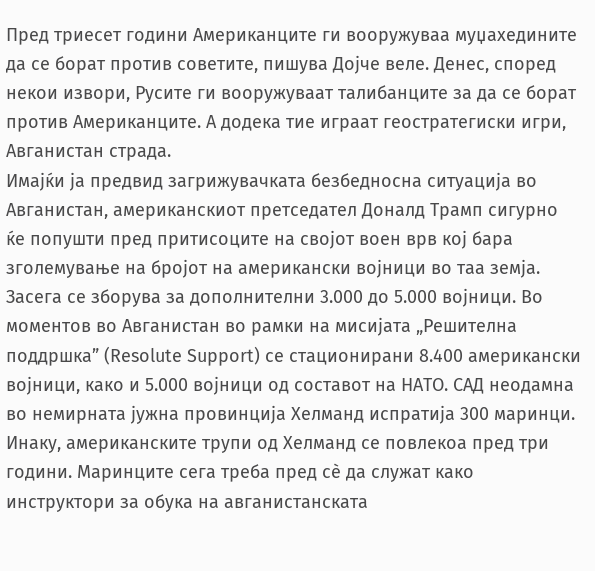Пред триесет години Американците ги вооружуваа муџахедините да се борат против советите, пишува Дојче веле. Денес, според некои извори, Русите ги вооружуваат талибанците за да се борат против Американците. А додека тие играат геостратегиски игри, Авганистан страда.
Имајќи ја предвид загрижувачката безбедносна ситуација во Авганистан, американскиот претседател Доналд Трамп сигурно ќе попушти пред притисоците на својот воен врв кој бара зголемување на бројот на американски војници во таа земја. Засега се зборува за дополнителни 3.000 до 5.000 војници. Во моментов во Авганистан во рамки на мисијата „Решителна поддршка” (Resolute Support) се стационирани 8.400 американски војници, како и 5.000 војници од составот на НАТО. САД неодамна во немирната јужна провинција Хелманд испратија 300 маринци. Инаку, американските трупи од Хелманд се повлекоа пред три години. Маринците сега треба пред сè да служат како инструктори за обука на авганистанската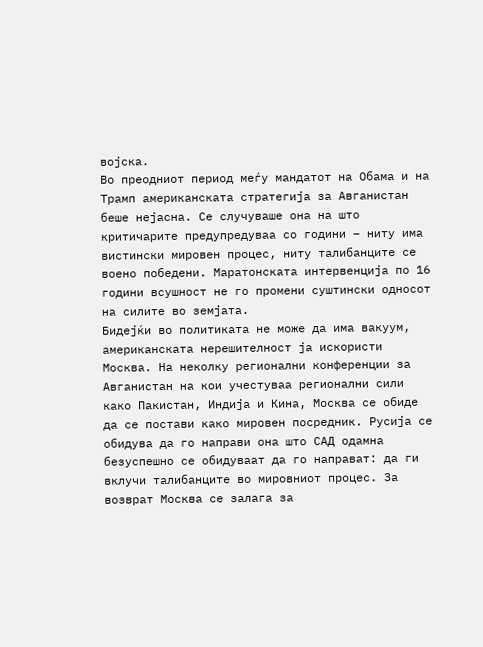војска.
Во преодниот период меѓу мандатот на Обама и на Трамп американската стратегија за Авганистан беше нејасна. Се случуваше она на што критичарите предупредуваа со години – ниту има вистински мировен процес, ниту талибанците се воено победени. Маратонската интервенција по 16 години всушност не го промени суштински односот на силите во земјата.
Бидејќи во политиката не може да има вакуум, американската нерешителност ја искористи Москва. На неколку регионални конференции за Авганистан на кои учестуваа регионални сили како Пакистан, Индија и Кина, Москва се обиде да се постави како мировен посредник. Русија се обидува да го направи она што САД одамна безуспешно се обидуваат да го направат: да ги вклучи талибанците во мировниот процес. За возврат Москва се залага за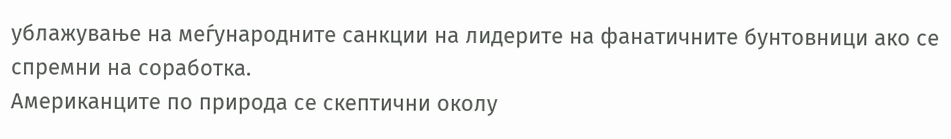ублажување на меѓународните санкции на лидерите на фанатичните бунтовници ако се спремни на соработка.
Американците по природа се скептични околу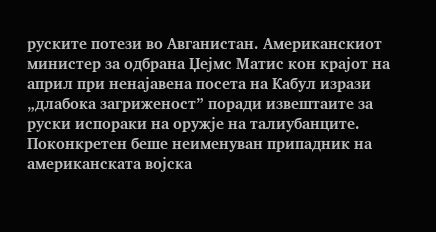руските потези во Авганистан. Американскиот министер за одбрана Џејмс Матис кон крајот на април при ненајавена посета на Кабул изрази „длабока загриженост” поради извештаите за руски испораки на оружје на талиубанците. Поконкретен беше неименуван припадник на американската војска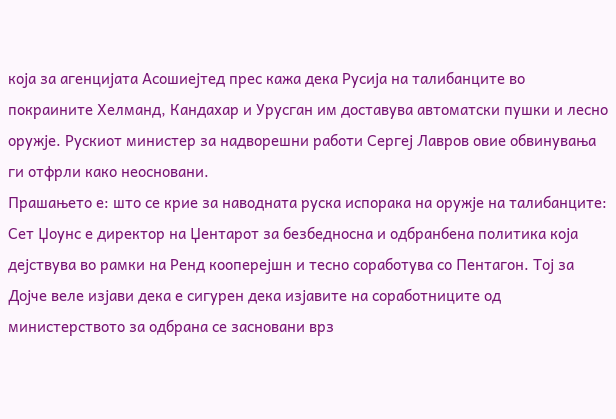која за агенцијата Асошиејтед прес кажа дека Русија на талибанците во покраините Хелманд, Кандахар и Урусган им доставува автоматски пушки и лесно оружје. Рускиот министер за надворешни работи Сергеј Лавров овие обвинувања ги отфрли како неосновани.
Прашањето е: што се крие за наводната руска испорака на оружје на талибанците: Сет Џоунс е директор на Џентарот за безбедносна и одбранбена политика која дејствува во рамки на Ренд кооперејшн и тесно соработува со Пентагон. Тој за Дојче веле изјави дека е сигурен дека изјавите на соработниците од министерството за одбрана се засновани врз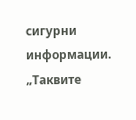сигурни информации. „Таквите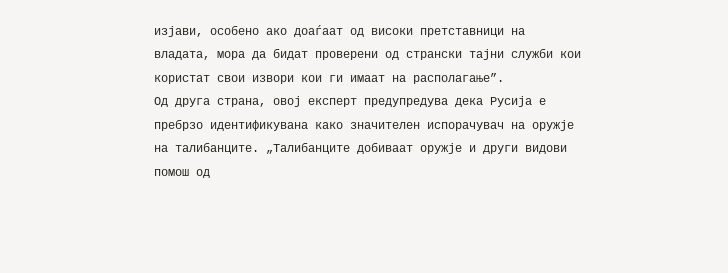изјави, особено ако доаѓаат од високи претставници на владата, мора да бидат проверени од странски тајни служби кои користат свои извори кои ги имаат на располагање”.
Од друга страна, овој експерт предупредува дека Русија е пребрзо идентификувана како значителен испорачувач на оружје на талибанците. „Талибанците добиваат оружје и други видови помош од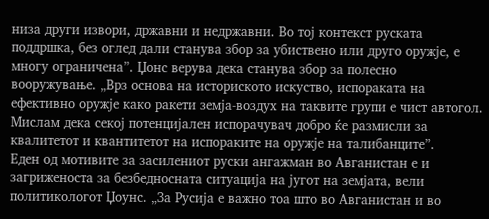низа други извори, државни и недржавни. Во тој контекст руската поддршка, без оглед дали станува збор за убиствено или друго оружје, е многу ограничена”. Џонс верува дека станува збор за полесно вооружување. „Врз основа на историското искуство, испораката на ефективно оружје како ракети земја-воздух на таквите групи е чист автогол. Мислам дека секој потенцијален испорачувач добро ќе размисли за квалитетот и квантитетот на испораките на оружје на талибанците”.
Еден од мотивите за засилениот руски ангажман во Авганистан е и загриженоста за безбедносната ситуација на југот на земјата, вели политикологот Џоунс. „За Русија е важно тоа што во Авганистан и во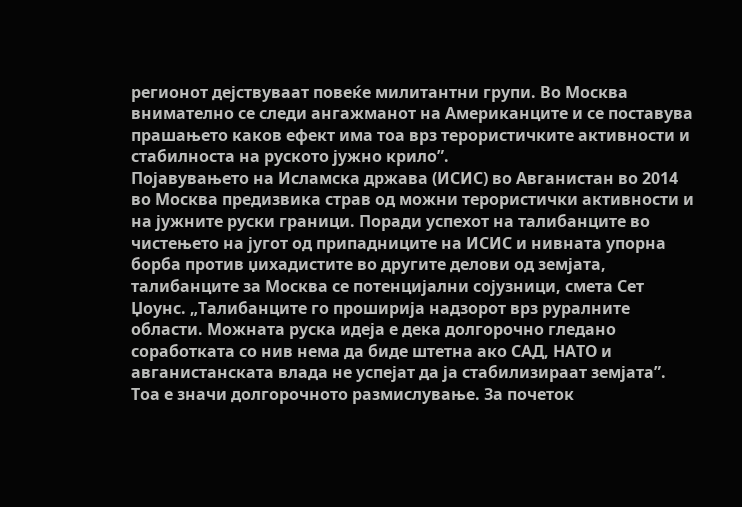регионот дејствуваат повеќе милитантни групи. Во Москва внимателно се следи ангажманот на Американците и се поставува прашањето каков ефект има тоа врз терористичките активности и стабилноста на руското јужно крило”.
Појавувањето на Исламска држава (ИСИС) во Авганистан во 2014 во Москва предизвика страв од можни терористички активности и на јужните руски граници. Поради успехот на талибанците во чистењето на југот од припадниците на ИСИС и нивната упорна борба против џихадистите во другите делови од земјата, талибанците за Москва се потенцијални сојузници, смета Сет Џоунс. „Талибанците го проширија надзорот врз руралните области. Можната руска идеја е дека долгорочно гледано соработката со нив нема да биде штетна ако САД, НАТО и авганистанската влада не успејат да ја стабилизираат земјата”.
Тоа е значи долгорочното размислување. За почеток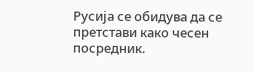Русија се обидува да се претстави како чесен посредник.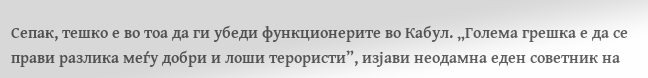Сепак, тешко е во тоа да ги убеди функционерите во Кабул. „Голема грешка е да се прави разлика меѓу добри и лоши терористи”, изјави неодамна еден советник на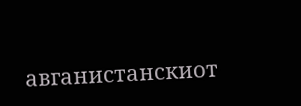авганистанскиот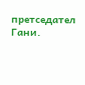претседател Гани.